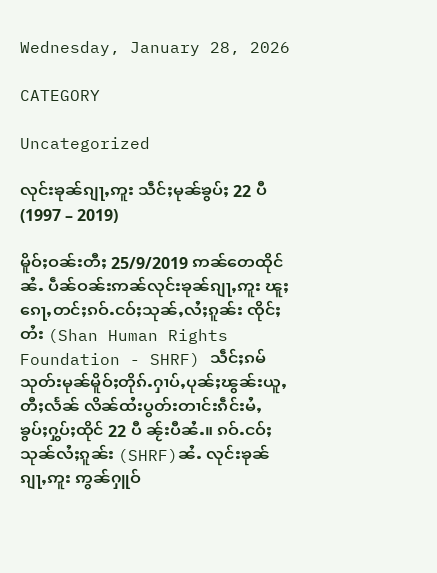Wednesday, January 28, 2026

CATEGORY

Uncategorized

လုင်းၶုၼ်ၵျႃႇဢူး သဵင်ႈမုၼ်ၶွပ်ႈ 22 ပီ (1997 – 2019)

မိူဝ်ႈဝၼ်းတီႈ 25/9/2019 ဢၼ်တေထိုင်ၼႆႉ ပဵၼ်ဝၼ်းဢၼ်လုင်းၶုၼ်ၵျႃႇဢူး ၽူႈၵေႃႇတင်ႈၵဝ်ႉငဝ်ႈသုၼ်ႇလႆႈၵူၼ်း ၸိုင်ႈတႆး (Shan Human Rights Foundation - SHRF) သဵင်ႈၵမ်သုတ်းမုၼ်မိူဝ်ႈတိုၵ်ႉႁၢပ်ႇပုၼ်ႈၽွၼ်းယူႇတီႈလႅၼ် လိၼ်ထႆးပွတ်းတၢင်းၵဵင်းမႆႇ ၶွပ်ႈႁွပ်ႈထိုင် 22 ပီ ၼႂ်းပီၼႆႉ။ ၵဝ်ႉငဝ်ႈသုၼ်လႆႈၵူၼ်း (SHRF)ၼႆႉ လုင်းၶုၼ်ၵျႃႇဢူး ဢွၼ်ႁူဝ်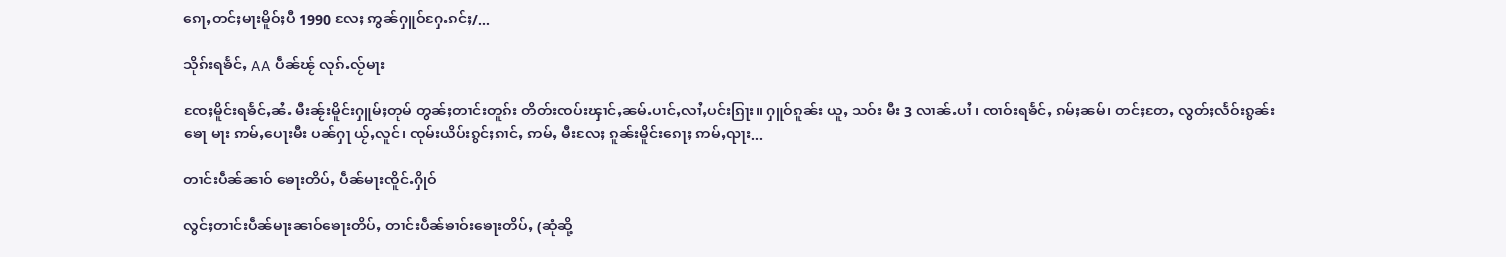ၵေႃႇတင်ႈမႃးမိူဝ်ႈပီ 1990 လႄႈ ဢွၼ်ႁူဝ်ႁႄႉၵင်ႈ/...

သိုၵ်းရၶႅင်ႇ AA ပဵၼ်ၽႂ် လုၵ်ႉလႂ်မႃး

ၸႄႈမိူင်းရၶႅင်ႇၼႆႉ မီးၼႂ်းမိူင်းႁူမ်ႈတုမ် တွၼ်ႈတၢင်းတူၵ်း တိတ်းၸပ်းၾၢင်ႇၼမ်ႉပၢင်ႇလၢႆႇပင်းၵြႃး။ ႁူဝ်ၵူၼ်း ယူႇ သဝ်း မီး 3 လၢၼ်ႉပၢႆ ၊ ၸၢဝ်းရၶႅင်ႇ ၵမ်ႈၼမ်၊ တင်ႈတႄႇ လွတ်ႈလႅဝ်းၵွၼ်းၶေႃ မႃး ဢမ်ႇပေႃးမီး ပၼ်ႁႃ ယႂ်ႇလူင်၊ ၸုမ်းယိပ်းၵွင်ႈၵၢင်ႇ ဢမ်ႇ မီးလႄႈ ၵူၼ်းမိူင်းၵေႃႈ ဢမ်ႇၺႃး...

တၢင်းပဵၼ်ၼၢဝ် ၶေႃးတိပ်ႇ ပဵၼ်မႃးၸိူင်ႉႁိုဝ်

လွင်ႈတၢင်းပဵၼ်မႃးၼၢဝ်ၶေႃးတိပ်ႇ တၢင်းပဵၼ်ၶၢဝ်းၶေႃးတိပ်ႇ (ဆုံဆို့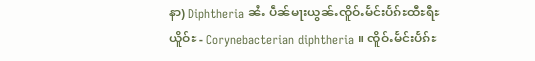နာ) Diphtheria ၼႆႉ ပဵၼ်မႃးယွၼ်ႉၸိူဝ်ႉမႅင်းပႅၵ်ႊထီႊရီႊယိူဝ်ႊ - Corynebacterian diphtheria ။ ၸိူဝ်ႉမႅင်းပႅၵ်ႊ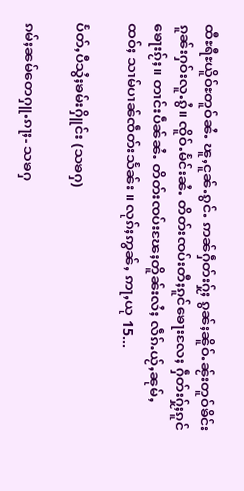ထီႊရီႊယိူဝ်ႊတူဝ်ၼႆႉ ၽူႇငူၼ်ႉၵွင်ႉ ဢၼ်ႁဵတ်းႁႂ်ႈ ၵွၼ်ႈၼိူဝ်ႉၼႂ်းတူဝ်ၶိင်းၵူၼ်းႁဝ်းလူႉၵွႆ။ ၸိူဝ်ႉမႅင်းၼႆႉ တိတ်းၸပ်းတီႈၵူင်ၶေႃးလႄႈ ႁဵတ်းႁႂ်ႈၵူင်ၶေႃးၵႂ်ႈ။ တၢင်းပဵၼ်ၼႆႉ တိတ်းၸပ်းၽႄႈတိူၼ်းလႆႈ လဵၵ်ႉယႂ်ႇၼုမ်ႇထဝ်ႈ သၢမ်ပၢၼ်ၸဵတ်းသႅၼ်း ။ လုၵ်ႈဢွၼ်ႇ ဢႃႇယု 15...

ပႅတ်ႇပီသွႆႈၶမ်းႁိူင်း (သၶႁ)

ၵမ်ႈၼမ်တေႁူႉၵႃႈ- သၶႁ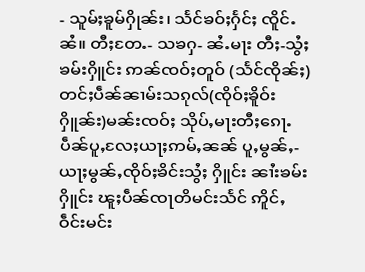- သူမ်ႈၶူမ်ႁိုၼ်း၊ သႅင်ၶဝ်ႈႁႅင်ႈ ၸိူင်ႉၼႆ။ တီႈတႄႉ- သၶႁ- ၼႆႉမႃး တီႈ-သွႆႈၶမ်းႁိူင်း ဢၼ်ၸဝ်ႈတူဝ် (သႅင်ၸိုၼ်ႈ)တင်ႈပဵၼ်ၼၢမ်းသၵုလ်(ၸိုဝ်ႈၶိူဝ်းႁိူၼ်း)မၼ်းၸဝ်ႈ သိုပ်ႇမႃးတီႈၵေႃႉပဵၼ်ပူႇလႄႈယႃႈဢမ်ႇၼၼ် ပူႇမွၼ်ႇ- ယႃႈမွၼ်ႇၸိုဝ်ႈၶိင်းသွႆႈ ႁိူင်း ၼၢႆးၶမ်းႁိူင်း ၽူႈပဵၼ်ၸႃတိမင်းသႅင် ဢိူင်ႇဝဵင်းမင်း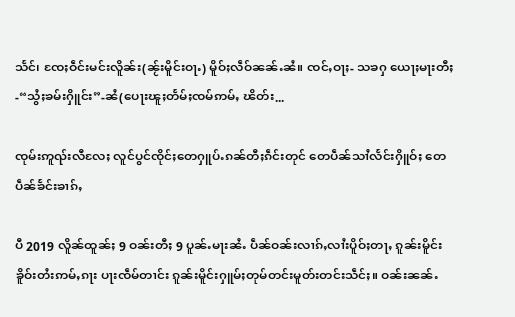သႅင်၊ ၸႄႈဝဵင်းမင်းလိူၼ်း(ၼႂ်းမိူင်းဝႃႉ) မိူဝ်ႈလဵဝ်ၼၼ်ႉၼႆ။ ၸင်ႇဝႃႈ- သၶႁ ယေႃႈမႃးတီႈ-“သွႆႈၶမ်းႁိူင်း”-ၼႆ(ပေႃးၽူႈတႅမ်ႈၸမ်ဢမ်ႇ ၽိတ်း...

ၸုမ်းဢူၺ်းလီလႄႈ လူင်ပွင်ၸိုင်ႈတေႁူပ်ႉၵၼ်တီႈၵဵင်းတုင် တေပဵၼ်သၢႆလႅင်းႁိူဝ်ႈ တေပဵၼ်ၶႅင်းၶၢၵ်ႇ

ပီ 2019 လိူၼ်ထူၼ်ႈ 9 ဝၼ်းတီႈ 9 ပူၼ်ႉမႃးၼႆႉ ပဵၼ်ဝၼ်းလၢၵ်ႇလၢႆးပိူဝ်ႈတႃႇ ၵူၼ်းမိူင်းၶိူဝ်းတႆးဢမ်ႇၵႃး ပႃးၸဵမ်တၢင်း ၵူၼ်းမိူင်းႁူမ်ႈတုမ်တင်းမူတ်းတင်းသဵင်ႈ။ ဝၼ်းၼၼ်ႉ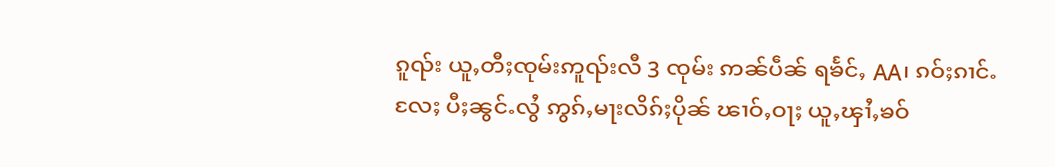ၵူၺ်း ယူႇတီႈၸုမ်းဢူၺ်းလီ 3 ၸုမ်း ဢၼ်ပဵၼ် ရၶႅင်ႇ AA၊ ၵဝ်ႈၵၢင်ႉလႄႈ ပီႈၼွင်ႉလွႆ ဢွၵ်ႇမႃးလိၵ်ႈပိုၼ် ၽၢဝ်ႇဝႃႈ ယူႇၾၢႆႇၶဝ်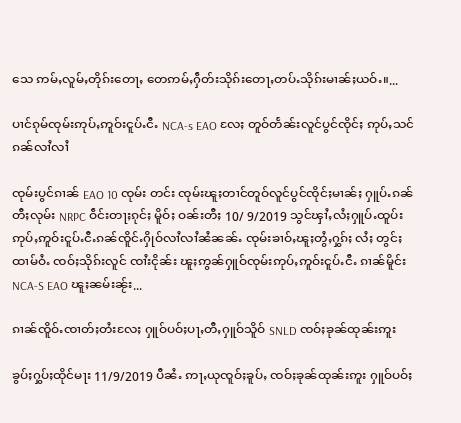သေ ဢမ်ႇလူမ်ႇတိုၵ်းတေႃႇ တေဢမ်ႇႁဵတ်းသိုၵ်းတေႃႇတပ်ႉသိုၵ်းမၢၼ်ႈယဝ်ႉ။...

ပၢင်ၵုမ်ၸုမ်းဢုပ်ႇဢူဝ်းငူပ်ႉငီႉ NCA-s EAO လႄႈ တူဝ်တႅၼ်းလူင်ပွင်ၸိုင်ႈ ဢုပ်ႇသင်ၵၼ်လၢႆလၢႆ

ၸုမ်းပွင်ၵၢၼ် EAO 10 ၸုမ်း တင်း ၸုမ်းၽူႈတၢင်တူဝ်လူင်ပွင်ၸိုင်ႈမၢၼ်ႈ ႁူပ်ႉၵၼ်တီႈလုမ်း NRPC ဝဵင်းတႃႈၵုင်ႈ မိူဝ်ႈ ဝၼ်းတီႈ 10/ 9/2019 သွင်ၾၢႆႇလႆႈႁူပ်ႉထူပ်းဢုပ်ႇဢူဝ်းငူပ်ႉငီႉၵၼ်ၸိူင်ႉႁိုဝ်လၢႆလၢႆၼႆၼၼ်ႉ ၸုမ်းၶၢဝ်ႇၽူႈတွႆႇႁွၵ်ႈ လႆႈ တွင်ႈထၢမ်ဝႆႉ ၸဝ်ႈသိုၵ်းလူင် ၸၢႆးငိုၼ်း ၽူႈဢွၼ်ႁူဝ်ၸုမ်းဢုပ်ႇဢူဝ်းငူပ်ႉငီႉ ၵၢၼ်မိူင်း NCA-S EAO ၽူႈၼမ်းၼႂ်း...

ၵၢၼ်ၸိူဝ်ႉၸၢတ်ႈတႆးလႄႈ ႁူဝ်ပဝ်ႈပႃႇတီႇႁူဝ်သိူဝ် SNLD ၸဝ်ႈၶုၼ်ထုၼ်းဢူး

ၶွပ်ႈႁွပ်ႈထိုင်မႃး 11/9/2019 ပီၼႆႉ ဢႃႇယုၸူဝ်ႈၶူပ်ႇ ၸဝ်ႈၶုၼ်ထုၼ်းဢူး ႁူဝ်ပဝ်ႈ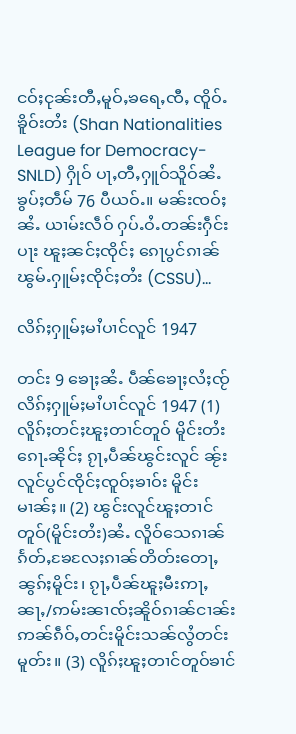ငဝ်ႈငုၼ်းတီႇမူဝ်ႇၶရေႇၸီႇ ၸိူဝ်ႉၶိူဝ်းတႆး (Shan Nationalities League for Democracy-SNLD) ႁိုဝ် ပႃႇတီႇႁူဝ်သိူဝ်ၼႆႉ ၶွပ်ႈတဵမ် 76 ပီယဝ်ႉ။ မၼ်းၸဝ်ႈၼႆႉ ယၢမ်းလဵဝ် ႁပ်ႉဝႆႉတၼ်းႁဵင်းပႃး ၽူႈၼင်ႈၸိုင်ႈ ၵေႃပွင်ၵၢၼ်ၽွမ်ႉႁူမ်ႈၸိုင်ႈတႆး (CSSU)...

လိၵ်ႈႁူမ်ႈမၢႆပၢင်လူင် 1947

တင်း 9 ၶေႃႈၼႆႉ ပဵၼ်ၶေႃႈလႆႈၸႂ် လိၵ်ႈႁူမ်ႈမၢႆပၢင်လူင် 1947 (1) လိူၵ်ႈတင်ႈၽူႈတၢင်တူဝ် မိူင်းတႆးၵေႃႉၼိုင်ႈ ၵႂႃႇပဵၼ်ၽွင်းလူင် ၼႂ်းလူင်ပွင်ၸိုင်ႈၸူဝ်ႈၶၢဝ်း မိူင်းမၢၼ်ႈ။ (2) ၽွင်းလူင်ၽူႈတၢင်တူဝ်(မိူင်းတႆး)ၼႆႉ လိူဝ်သေၵၢၼ်ၵႅတ်ႇၶႄလႄႈၵၢၼ်တိတ်းတေႃႇၼွၵ်ႈမိူင်း၊ ၵႂႃႇပဵၼ်ၽူႈမီးဢႃႇၼႃႇ/ဢမ်းၼၢၸ်ႈၼိူဝ်ၵၢၼ်ငၢၼ်း ဢၼ်ၵဵဝ်ႇတင်းမိူင်းသၼ်လွႆတင်းမူတ်း။ (3) လိူၵ်ႈၽူႈတၢင်တူဝ်ၶၢင်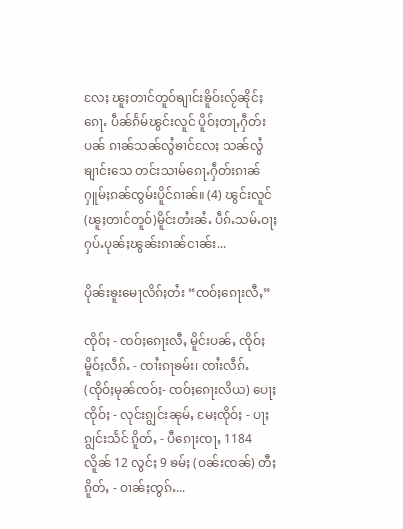လႄႈ ၽူႈတၢင်တူဝ်ၶျၢင်းၶိူဝ်းလႂ်ၼိုင်ႈၵေႃႉ ပဵၼ်ၵႅမ်ၽွင်းလူင် ပိူဝ်ႈတႃႇႁဵတ်းပၼ် ၵၢၼ်သၼ်လွႆၶၢင်လႄႈ သၼ်လွႆၶျၢင်းသေ တင်းသၢမ်ၵေႃႉႁဵတ်းၵၢၼ်ႁူမ်ႈၵၼ်ၸွမ်းပိူင်ၵၢၼ်။ (4) ၽွင်းလူင်(ၽူႈတၢင်တူဝ်)မိူင်းတႆးၼႆႉ ပဵၵ်ႉသမ်ႉဝႃႈႁပ်ႉပုၼ်ႈၽွၼ်းၵၢၼ်ငၢၼ်း...

ပိုၼ်းၶူးမေႃလိၵ်ႈတႆး “ၸဝ်ႈၵေႃးလီႇ”

ၸိုဝ်ႈ - ၸဝ်ႈၵေႃးလီႇ မိူင်းပၼ်ႇ ၸိုဝ်ႈမိူဝ်ႈလဵၵ်ႉ - ၸၢႆးၵႃၶမ်း၊ ၸၢႆးလဵၵ်ႉ (ၸိုဝ်ႈမုၼ်ၸဝ်ႈ- ၸဝ်ႈၵေႃးလိယ) ပေႃႈၸိုဝ်ႈ - လုင်းၵျွင်းၼုမ်ႇ မႄႈၸိုဝ်ႈ - ပႃႈၵျွင်းသႅင် ၵိူတ်ႇ - ပီၵေႃးၸႃႇ 1184 လိူၼ် 12 လွင်ႈ 9 ၶမ်ႈ (ဝၼ်းၸၼ်) တီႈၵိူတ်ႇ - ဝၢၼ်ႈၸွၵ်ႉ...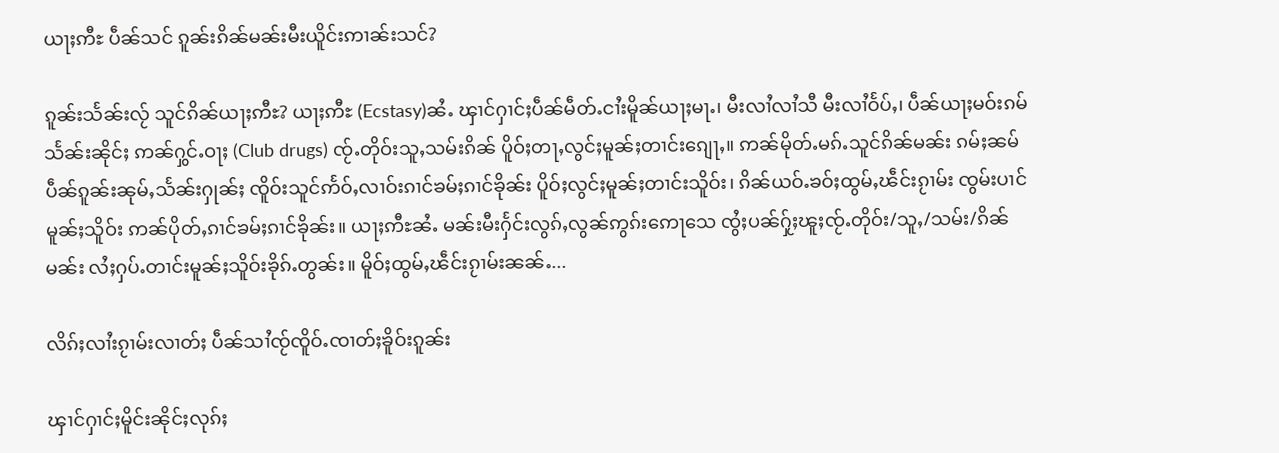ယႃႈဢီႊ ပဵၼ်သင် ၵူၼ်းၵိၼ်မၼ်းမီးယိူင်းဢၢၼ်းသင်?

ၵူၼ်းသႅၼ်းလႂ် သူင်ၵိၼ်ယႃႈဢီႊ? ယႃႈဢီႊ (Ecstasy)ၼႆႉ ၾၢင်ႁၢင်ႈပဵၼ်မဵတ်ႉငၢႆးမိူၼ်ယႃႈမႃႉ၊ မီးလၢႆလၢႆသီ မီးလၢႆဝႅပ်ႇ၊ ပဵၼ်ယႃႈမဝ်းၵမ် သႅၼ်းၼိုင်ႈ ဢၼ်ႁွင်ႉဝႃႈ (Club drugs) ၸႂ်ႉတိုဝ်းသူႇသမ်းၵိၼ် ပိူဝ်ႈတႃႇလွင်ႈမူၼ်ႈတၢင်းၵျေႃႇ။ ဢၼ်မိုတ်ႉမၵ်ႉသူင်ၵိၼ်မၼ်း ၵမ်ႈၼမ်ပဵၼ်ၵူၼ်းၼုမ်ႇသႅၼ်းႁုၼ်ႈ ၸိူဝ်းသူင်ဢႅဝ်ႇလၢဝ်းၵၢင်ၶမ်ႈၵၢင်ၶိုၼ်း ပိူဝ်ႈလွင်ႈမူၼ်ႈတၢင်းသိူဝ်း၊ ၵိၼ်ယဝ်ႉၶဝ်ႈထွမ်ႇၽဵင်းၵႂၢမ်း ၸွမ်းပၢင်မူၼ်ႈသိူဝ်း ဢၼ်ပိုတ်ႇၵၢင်ၶမ်ႈၵၢင်ၶိုၼ်း။ ယႃႈဢီႊၼႆႉ မၼ်းမီးႁႅင်းလွၵ်ႇလွၼ်ဢွၵ်းဢေႃသေ ၸွႆႈပၼ်ႁႂ်ႈၽူႈၸႂ်ႉတိုဝ်း/သူႇ/သမ်း/ၵိၼ်မၼ်း လႆႈႁပ်ႉတၢင်းမူၼ်ႈသိူဝ်းၶိုၵ်ႉတွၼ်း။ မိူဝ်ႈထွမ်ႇၽဵင်းၵႂၢမ်းၼၼ်ႉ...

လိၵ်ႈလၢႆးၵႂၢမ်းလၢတ်ႈ ပဵၼ်သၢႆၸႂ်ၸိူဝ်ႉၸၢတ်ႈၶိူဝ်းၵူၼ်း

ၾၢင်ႁၢင်ႈမိူင်းၼိုင်ႈလုၵ်ႈ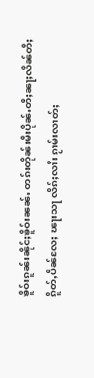ၶိူဝ်းၵူၼ်းၼိုင်ႈၶိူဝ်းၼၼ်ႉ တၵ်းတိုၼ်းမီးပိုၼ်ႉတီႈၼႃႈလိၼ်တီႈၵိူတ်ႇပဵၼ်လႄႈ ၽႃးသႃ လိၵ်ႈလၢႆး ၵႂၢမ်းလၢတ်ႈ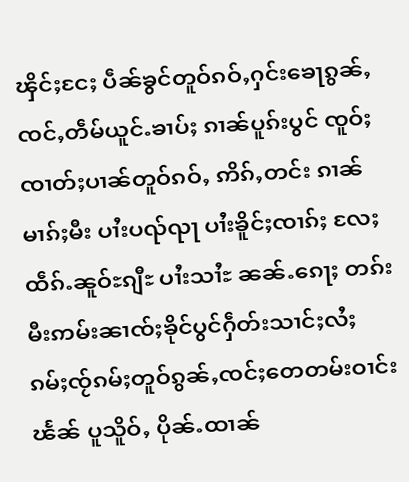ၾိင်ႈငႄႈ ပဵၼ်ၶွင်တူဝ်ၵဝ်ႇႁင်းၶေႃၵွၼ်ႇၸင်ႇတဵမ်ယူင်ႉၶၢပ်ႈ ၵၢၼ်ပူၵ်းပွင် ၸူဝ်ႈၸၢတ်ႈပၢၼ်တူဝ်ၵဝ်ႇ ဢိၵ်ႇတင်း ၵၢၼ်မၢၵ်ႈမီး ပၢႆးပၺ်ၺႃ ပၢႆးၶိူင်ႈၸၢၵ်ႈ လႄႈထဵၵ်ႉၼူဝ်ႊၵျီႊ ပၢႆးသၢႆႊ ၼၼ်ႉၵေႃႈ တၵ်းမီးဢမ်းၼၢၸ်ႈၶိုင်ပွင်ႁဵတ်းသၢင်ႈလႆႈၵမ်ႈၸႂ်ၵမ်ႈတူဝ်ၵွၼ်ႇၸင်ႈတေတမ်းဝၢင်းၽႅၼ် ပူသိူဝ်ႇ ပိုၼ်ႉထၢၼ်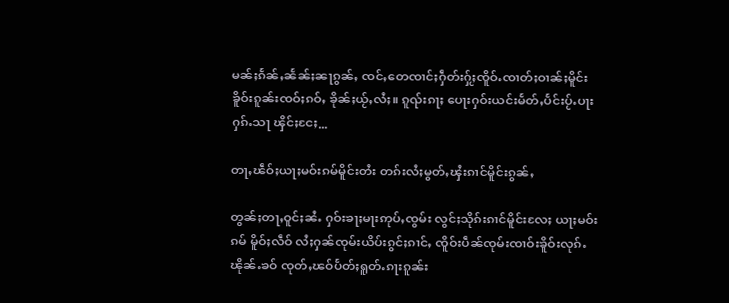မၼ်ႈၵႅၼ်ႇၼႅၼ်ႈၼႃၵွၼ်ႇ ၸင်ႇတေၸၢင်ႈႁဵတ်းႁႂ်ႈၸိူဝ်ႉၸၢတ်ႈဝၢၼ်ႈမိူင်းၶိူဝ်းၵူၼ်းၸဝ်ႈၵဝ်ႇ ၶိုၼ်ႈယႂ်ႇလႆႈ။ ၵူၺ်းၵႃႈ ပေႃးႁဝ်းယင်းမႅတ်ႇပႅင်းပႂ်ႉပႃးႁၵ်ႉသႃ ၾိင်ႈငႄႈ...

တႃႇၽဵဝ်ႈယႃႈမဝ်းၵမ်မိူင်းတႆး တၵ်းလႆႈမွတ်ႇၾႆးၵၢင်မိူင်းၵွၼ်ႇ

တွၼ်ႈတႃႇဝူင်ႈၼႆႉ ႁဝ်းၶႃႈမႃးဢုပ်ႇၸွမ်း လွင်ႈသိုၵ်းၵၢင်မိူင်းလႄႈ ယႃႈမဝ်းၵမ် မိူဝ်ႈလဵဝ် လႆႈႁၼ်ၸုမ်းယိပ်းၵွင်ႈၵၢင်ႇ ၸိူဝ်းပဵၼ်ၸုမ်းၸၢဝ်းၶိူဝ်းလုၵ်ႉၽိုၼ်ႉၶဝ် ၸုတ်ႇၽဝ်ပႅတ်ႈရူတ်ႉၵႃးၵူၼ်း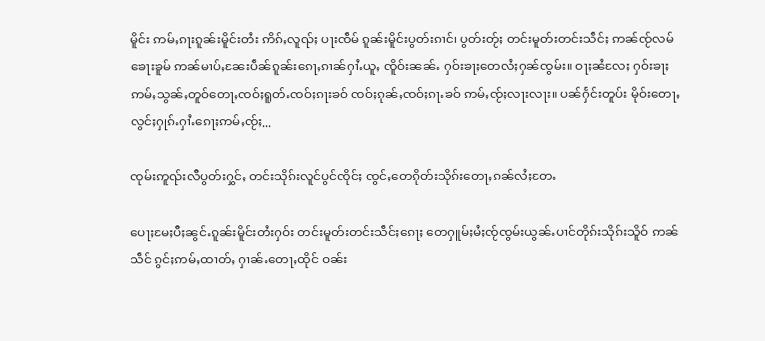မိူင်း ဢမ်ႇၵႃးၵူၼ်းမိူင်းတႆး ဢိၵ်ႇလူၺ်ႈ ပႃးၸဵမ် ၵူၼ်းမိူင်းပွတ်းၵၢင်၊ ပွတ်းတႂ်ႈ တင်းမူတ်းတင်းသဵင်ႈ ဢၼ်ၸႂ်လမ်ၶေႃးၶူမ် ဢၼ်မၢပ်ႇၼႄးပဵၼ်ၵူၼ်းၵေႃႇၵၢၼ်ႁၢႆႉယူႇ ၸိူဝ်းၼၼ်ႉ ႁဝ်းၶႃႈတေလႆႈႁၼ်ၸွမ်း။ ဝႃႈၼႆလႄႈ ႁဝ်းၶႃႈဢမ်ႇသွၼ်ႇတူဝ်တေႃႇၸဝ်ႈရူတ်ႉၸဝ်ႈၵႃးၶဝ် ၸဝ်ႈၵုၼ်ႇၸဝ်ႈၵႃႉၶဝ် ဢမ်ႇၸႂ်ႈလႃးလႃး။ ပၼ်ႁႅင်းတူပ်း မိုဝ်းတေႃႇ လွင်ႈႁုၵ်ႉႁၢႆႉၵေႃႈဢမ်ႇၸႂ်ႈ...

ၸုမ်းဢူၺ်းလီပွတ်းႁွင်ႇ တင်းသိုၵ်းလူင်ပွင်ၸိုင်ႈ ၸွင်ႇတေၵိုတ်းသိုၵ်းတေႃႇၵၼ်လႆႈတႄႉ

ပေႃႈမႄႈပီႈၼွင်ႉၵူၼ်းမိူင်းတႆးႁဝ်း တင်းမူတ်းတင်းသဵင်ႈၵေႃႈ တေႁူမ်ႈမႆႈၸႂ်ၸွမ်းယွၼ်ႉပၢင်တိုၵ်းသိုၵ်းသိူဝ် ဢၼ်သဵင် ၵွင်ႈဢမ်ႇထၢတ်ႇ ႁၢၼ်ႉတေႃႇထိုင် ဝၼ်း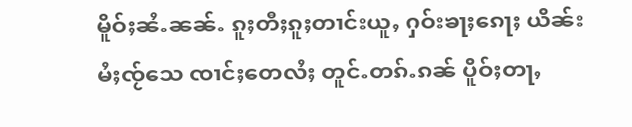မိူဝ်ႈၼႆႉၼၼ်ႉ ၵူႈတီႈၵူႈတၢင်းယူႇ ႁဝ်းၶႃႈၵေႃႈ ယိၼ်းမႆႈၸႂ်သေ ၸၢင်ႈတေလႆႈ တူင်ႉတၵ်ႉၵၼ် ပိူဝ်ႈတႃႇ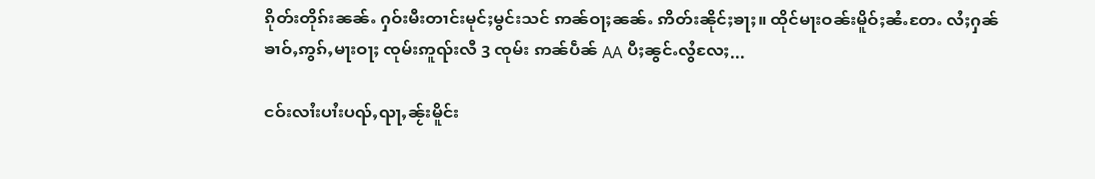ၵိုတ်းတိုၵ်းၼၼ်ႉ ႁဝ်းမီးတၢင်းမုင်ႈမွင်းသင် ဢၼ်ဝႃႈၼၼ်ႉ ဢိတ်းၼိုင်ႈၶႃႈ။ ထိုင်မႃးဝၼ်းမိူဝ်ႈၼႆႉတႄႉ လႆႈႁၼ်ၶၢဝ်ႇဢွၵ်ႇမႃးဝႃႈ ၸုမ်းဢူၺ်းလီ 3 ၸုမ်း ဢၼ်ပဵၼ် AA ပီႈၼွင်ႉလွႆလႄႈ...

ငဝ်းလၢႆးပၢႆးပၺ်ႇၺႃႇၼႂ်းမိူင်း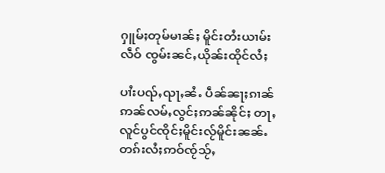ႁူမ်ႈတုမ်မၢၼ်ႈ မိူင်းတႆးယၢမ်းလဵဝ် ၸွမ်းၼင်ႇယိုၼ်းထိုင်လႆႈ

ပၢႆးပၺ်ႇၺႃႇၼႆႉ ပဵၼ်ၼႃႈၵၢၼ်ဢၼ်လမ်ႇလွင်ႈဢၼ်ၼိုင်ႈ တႃႇလူင်ပွင်ၸိုင်ႈမိူင်းလႂ်မိူင်းၼၼ်ႉ တၵ်းလႆႈဢဝ်ၸႂ်သႂ်ႇ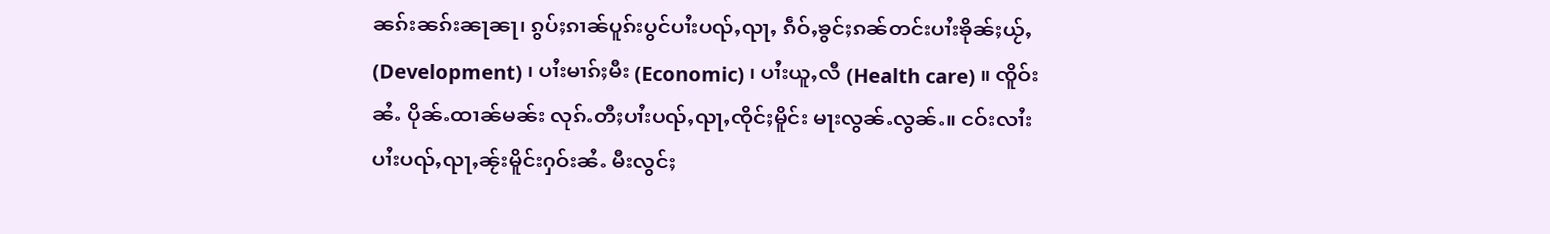ၼၵ်းၼၵ်းၼႃၼႃ၊ ၵွပ်ႈၵၢၼ်ပူၵ်းပွင်ပၢႆးပၺ်ႇၺႃႇ ၵဵဝ်ႇၶွင်ႈၵၼ်တင်းပၢႆးၶိုၼ်ႈယႂ်ႇ (Development) ၊ ပၢႆးမၢၵ်ႈမီး (Economic) ၊ ပၢႆးယူႇလီ (Health care) ။ ၸိူဝ်းၼႆႉ ပိုၼ်ႉထၢၼ်မၼ်း လုၵ်ႉတီႈပၢႆးပၺ်ႇၺႃႇၸိုင်ႈမိူင်း မႃးလွၼ်ႉလွၼ်ႉ။ ငဝ်းလၢႆးပၢႆးပၺ်ႇၺႃႇၼႂ်းမိူင်းႁဝ်းၼႆႉ မီးလွင်ႈ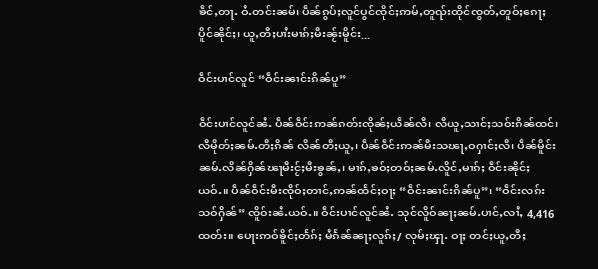ၶဵင်ႇတႃႉ ဝႆႉတင်းၼမ်၊ ပဵၼ်ၵွပ်ႈလူင်ပွင်ၸိုင်ႈဢမ်ႇတူၺ်းထိုင်ၸွတ်ႇတူဝ်ႈၵေႃႈပိူင်ၼိုင်ႈ၊ ယူႇတီႈပၢႆးမၢၵ်ႈမီးၼႂ်းမိူင်း...

ဝဵင်းပၢင်လူင် “ဝဵင်းၼၢင်းၵိၼ်ပူ”

ဝဵင်းပၢင်လူင်ၼႆႉ ပဵၼ်ဝဵင်းဢၼ်ၵတ်းၸိုၼ်ႈယဵၼ်လီ၊ လီယူႇသၢင်ႈသဝ်းၵိၼ်ထင်၊ လီမိုတ်ႈၼမ်ႉတီႈၵိၼ် လိၼ်တီႈယူႇ၊ ပဵၼ်ဝဵင်းဢၼ်မီးသၽႃႇဝႁၢင်ႈလီ၊ ပဵၼ်မိူင်းၼမ်ႉလိၼ်ႁိၼ်ၽႃမီးငႂ်ႈမီးၶွၼ်ႇ၊ မၢၵ်ႇၶဝ်ႈတဝ်ႈၼမ်ႉလိူင်ႇမၢၵ်ႈ ဝဵင်းၼိုင်ႈယဝ်ႉ။ ပဵၼ်ဝဵင်းမီးၸိုဝ်ႈတၢင်ႇဢၼ်ထႅင်ႈဝႃႈ “ဝဵင်းၼၢင်းၵိၼ်ပူ”၊ “ဝဵင်းလၵ်းသဝ်ႁိၼ်” ၸိူဝ်းၼႆႉယဝ်ႉ။ ဝဵင်းပၢင်လူင်ၼႆႉ သုင်လိူဝ်ၼႃႈၼမ်ႉပၢင်ႇလၢႆႇ 4,416 ထတ်း။ ပေႃးဢဝ်ၶိူင်ႈတႅၵ်ႈ မႆၵႅၼ်ၼႃႈလူၵ်ႈ/ လုမ်ႈၾႃႉ ဝႃႈ တင်ႈယူႇတီႈ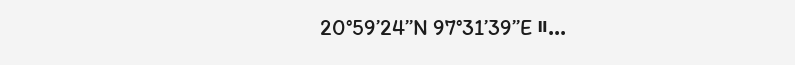20°59’24’’N 97°31’39’’E ။...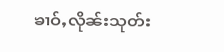ၶၢဝ်ႇလိုၼ်းသုတ်း